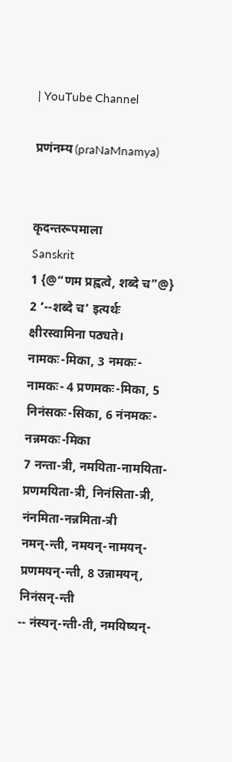| YouTube Channel

प्रणंनम्य (praNaMnamya)


कृदन्तरूपमाला
Sanskrit
1 {@“णम प्रह्वत्वे, शब्दे च”@} 2 ‘--शब्दे च’ इत्यर्थः क्षीरस्वामिना पठ्यते।
नामकः-मिका, 3 नमकः-नामकः- 4 प्रणमकः-मिका, 5 निनंसकः-सिका, 6 नंनमकः-नन्नमकः-मिका
7 नन्ता-त्री, नमयिता-नामयिता-प्रणमयिता-त्री, निनंसिता-त्री, नंनमिता-नन्नमिता-त्री
नमन्-न्ती, नमयन्-नामयन्-प्रणमयन्-न्ती, 8 उन्नामयन्, निनंसन्-न्ती
-- नंस्यन्-न्ती-ती, नमयिष्यन्-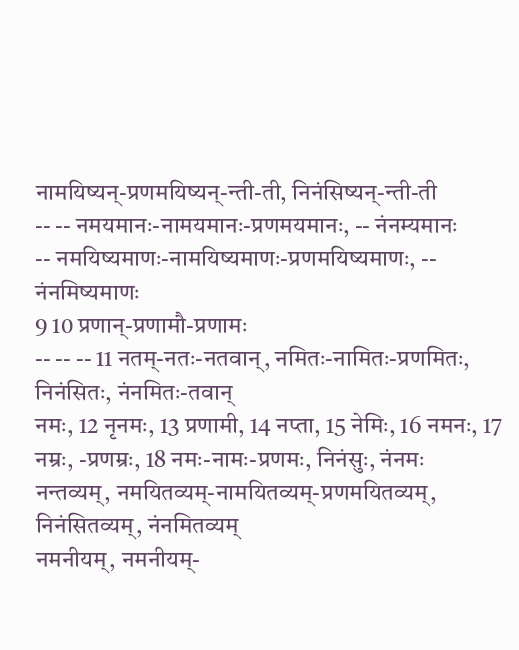नामयिष्यन्-प्रणमयिष्यन्-न्ती-ती, निनंसिष्यन्-न्ती-ती
-- -- नमयमानः-नामयमानः-प्रणमयमानः, -- नंनम्यमानः
-- नमयिष्यमाणः-नामयिष्यमाणः-प्रणमयिष्यमाणः, -- नंनमिष्यमाणः
9 10 प्रणान्-प्रणामौ-प्रणामः
-- -- -- 11 नतम्-नतः-नतवान्, नमितः-नामितः-प्रणमितः, निनंसितः, नंनमितः-तवान्
नमः, 12 नृनमः, 13 प्रणामी, 14 नप्ता, 15 नेमिः, 16 नमनः, 17 नम्रः, -प्रणम्रः, 18 नमः-नामः-प्रणमः, निनंसुः, नंनमः
नन्तव्यम्, नमयितव्यम्-नामयितव्यम्-प्रणमयितव्यम्, निनंसितव्यम्, नंनमितव्यम्
नमनीयम्, नमनीयम्-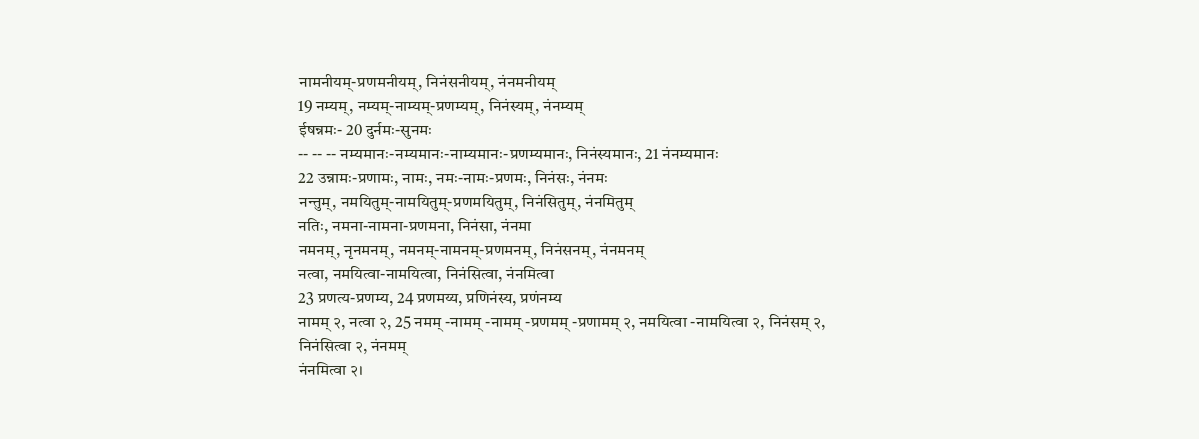नामनीयम्-प्रणमनीयम्, निनंसनीयम्, नंनमनीयम्
19 नम्यम्, नम्यम्-नाम्यम्-प्रणम्यम्, निनंस्यम्, नंनम्यम्
ईषन्नमः- 20 दुर्नमः-सुनमः
-- -- -- नम्यमानः-नम्यमानः-नाम्यमानः-प्रणम्यमानः, निनंस्यमानः, 21 नंनम्यमानः
22 उन्नामः-प्रणामः, नामः, नमः-नामः-प्रणमः, निनंसः, नंनमः
नन्तुम्, नमयितुम्-नामयितुम्-प्रणमयितुम्, निनंसितुम्, नंनमितुम्
नतिः, नमना-नामना-प्रणमना, निनंसा, नंनमा
नमनम्, नृनमनम्, नमनम्-नामनम्-प्रणमनम्, निनंसनम्, नंनमनम्
नत्वा, नमयित्वा-नामयित्वा, निनंसित्वा, नंनमित्वा
23 प्रणत्य-प्रणम्य, 24 प्रणमय्य, प्रणिनंस्य, प्रणंनम्य
नामम् २, नत्वा २, 25 नमम् -नामम् -नामम् -प्रणमम् -प्रणामम् २, नमयित्वा -नामयित्वा २, निनंसम् २, निनंसित्वा २, नंनमम्
नंनमित्वा २।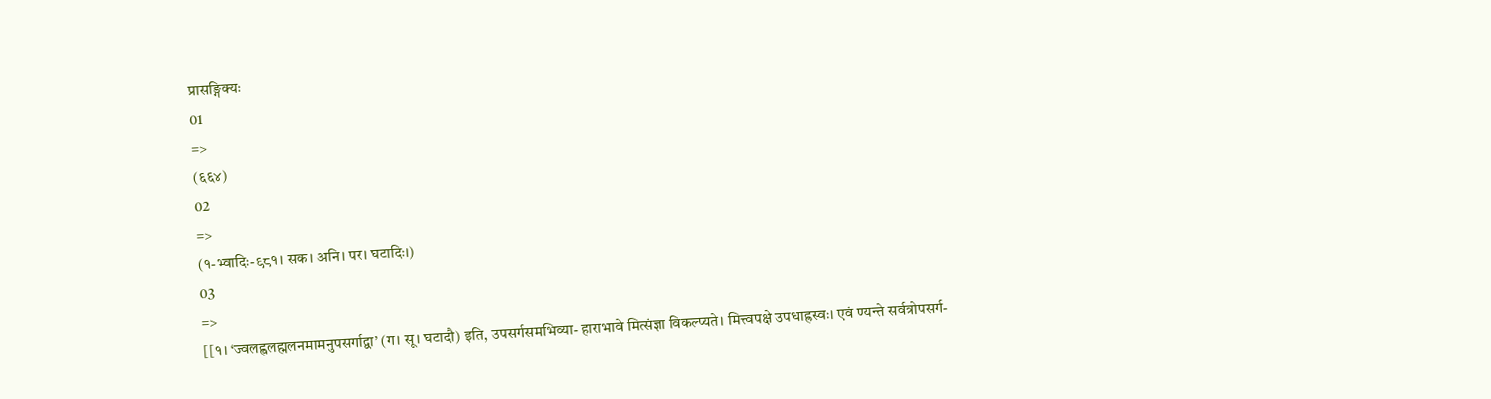प्रासङ्गिक्यः
01
=>
(६६४)
02
=>
(१-भ्वादिः-९८१। सक। अनि। पर। घटादिः।)
03
=>
[[१। ‘ज्वलह्वलह्मलनमामनुपसर्गाद्वा’ (ग। सू। घटादौ) इति, उपसर्गसमभिव्या- हाराभावे मित्संज्ञा विकल्प्यते। मित्त्वपक्षे उपधाह्रस्वः। एवं ण्यन्ते सर्वत्रोपसर्ग-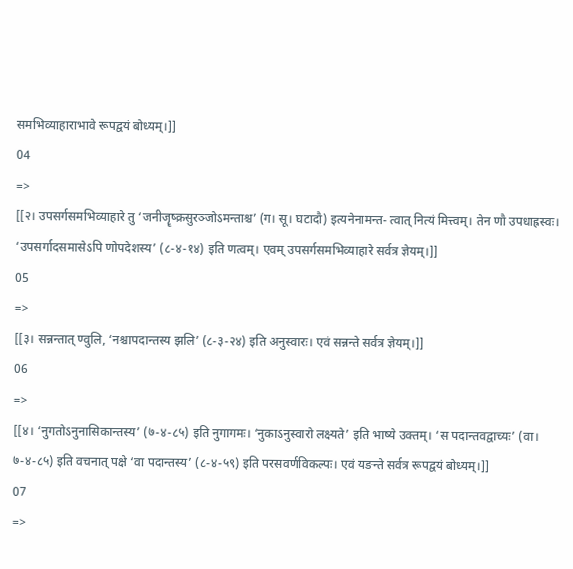समभिव्याहाराभावे रूपद्वयं बोध्यम्।]]
04
=>
[[२। उपसर्गसमभिव्याहारे तु ‘जनीजॄष्क्रसुरञ्जोऽमन्ताश्च’ (ग। सू। घटादौ) इत्यनेनामन्त- त्वात् नित्यं मित्त्वम्। तेन णौ उपधाह्रस्वः। ‘उपसर्गादसमासेऽपि णोपदेशस्य’ (८-४-१४) इति णत्वम्। एवम् उपसर्गसमभिव्याहारे सर्वत्र ज्ञेयम्।]]
05
=>
[[३। सन्नन्तात् ण्वुलि, ‘नश्चापदान्तस्य झलि’ (८-३-२४) इति अनुस्वारः। एवं सन्नन्ते सर्वत्र ज्ञेयम्।]]
06
=>
[[४। ‘नुगतोऽनुनासिकान्तस्य’ (७-४-८५) इति नुगागमः। ‘नुकाऽनुस्वारो लक्ष्यते’ इति भाष्ये उक्तम्। ‘स पदान्तवद्वाच्यः’ (वा। ७-४-८५) इति वचनात् पक्षे ‘वा पदान्तस्य’ (८-४-५९) इति परसवर्णविकल्पः। एवं यङन्ते सर्वत्र रूपद्वयं बोध्यम्।]]
07
=>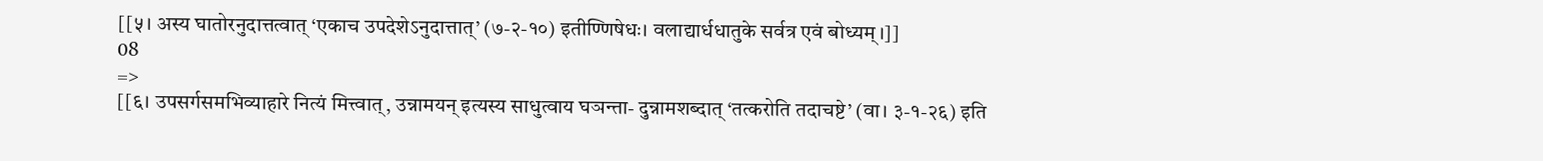[[५। अस्य घातोरनुदात्तत्वात् ‘एकाच उपदेशेऽनुदात्तात्’ (७-२-१०) इतीण्णिषेधः। वलाद्यार्धधातुके सर्वत्र एवं बोध्यम्।]]
08
=>
[[६। उपसर्गसमभिव्याहारे नित्यं मित्त्वात्, उन्नामयन् इत्यस्य साधुत्वाय घञन्ता- दुन्नामशब्दात् ‘तत्करोति तदाचष्टे’ (वा। ३-१-२६) इति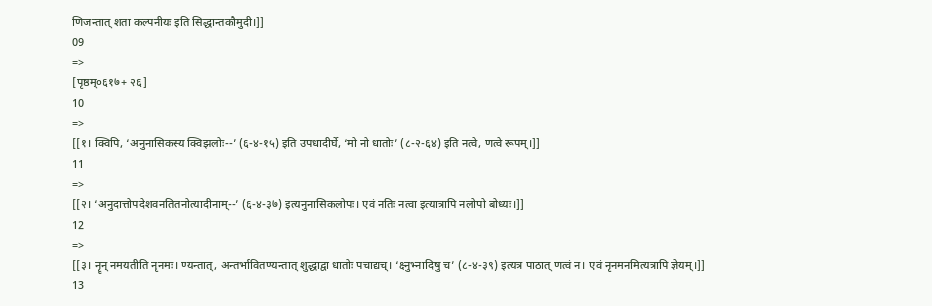णिजन्तात् शता कल्पनीयः इति सिद्धान्तकौमुदी।]]
09
=>
[पृष्ठम्०६१७+ २६]
10
=>
[[१। क्विपि, ‘अनुनासिकस्य क्विझलोः--’ (६-४-१५) इति उपधादीर्घे, ‘मो नो धातोः’ (८-२-६४) इति नत्वे, णत्वे रूपम्।]]
11
=>
[[२। ‘अनुदात्तोपदेशवनतितनोत्यादीनाम्--’ (६-४-३७) इत्यनुनासिकलोपः। एवं नतिः नत्वा इत्यात्रापि नलोपो बोध्यः।]]
12
=>
[[३। नॄन् नमयतीति नृनमः। ण्यन्तात्, अन्तर्भावितण्यन्तात् शुद्धाद्वा धातोः पचाद्यच्। ‘क्ष्नुभ्नादिषु च’ (८-४-३९) इत्यत्र पाठात् णत्वं न। एवं नृनमनमित्यत्रापि ज्ञेयम्।]]
13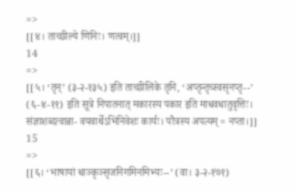=>
[[४। ताच्छील्ये णिनिः। णत्वम्।]]
14
=>
[[५। ‘तृन्’ (३-२-१३५) इति ताच्छीलिके तृनि, ‘अप्तृन्तृच्स्वसृनप्तृ--’ (६-४-११) इति सूत्रे निपातनात् मकारस्य पकार इति माधवधातुवृत्तिः। संज्ञाशब्दत्वान्ना- वयवार्थेऽभिनिवेशः कार्यः। पौत्रस्य अपत्यम् = नप्ता।]]
15
=>
[[६। ‘भाषायां धाञ्कृञ्सृजनिगमिनमिभ्यः--’ (वा। ३-२-१७१)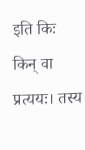इति किः किन् वा प्रत्ययः। तस्य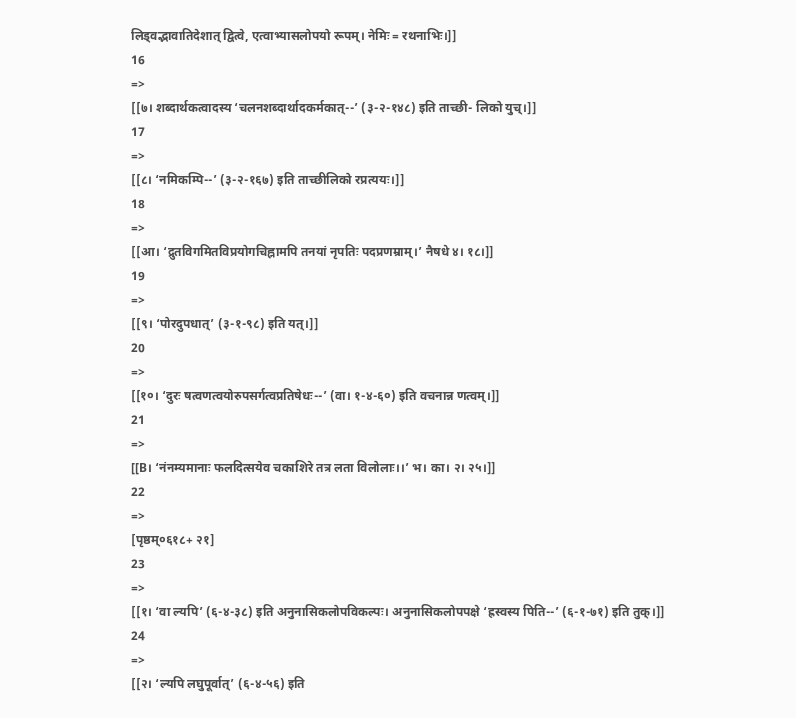लिड्वद्भावातिदेशात् द्वित्वे, एत्वाभ्यासलोपयो रूपम्। नेमिः = रथनाभिः।]]
16
=>
[[७। शब्दार्थकत्वादस्य ‘चलनशब्दार्थादकर्मकात्--’ (३-२-१४८) इति ताच्छी- लिको युच्।]]
17
=>
[[८। ‘नमिकम्पि--’ (३-२-१६७) इति ताच्छीलिको रप्रत्ययः।]]
18
=>
[[आ। ‘द्रुतविगमितविप्रयोगचिह्नामपि तनयां नृपतिः पदप्रणम्राम्।’ नैषधे ४। १८।]]
19
=>
[[९। ‘पोरदुपधात्’ (३-१-९८) इति यत्।]]
20
=>
[[१०। ‘दुरः षत्वणत्वयोरुपसर्गत्वप्रतिषेधः--’ (वा। १-४-६०) इति वचनान्न णत्वम्।]]
21
=>
[[B। ‘नंनम्यमानाः फलदित्सयेव चकाशिरे तत्र लता विलोलाः।।’ भ। का। २। २५।]]
22
=>
[पृष्ठम्०६१८+ २१]
23
=>
[[१। ‘वा ल्यपि’ (६-४-३८) इति अनुनासिकलोपविकल्पः। अनुनासिकलोपपक्षे ‘ह्रस्वस्य पिति--’ (६-१-७१) इति तुक्।]]
24
=>
[[२। ‘ल्यपि लघुपूर्वात्’ (६-४-५६) इति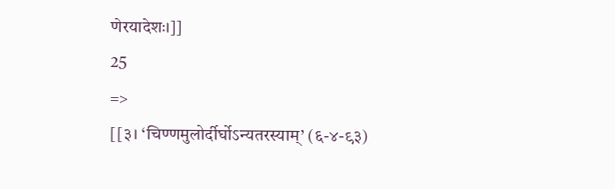णेरयादेशः।]]
25
=>
[[३। ‘चिण्णमुलोर्दीर्घोऽन्यतरस्याम्’ (६-४-९३)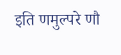इति णमुल्परे णौ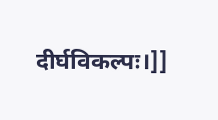दीर्घविकल्पः।]]